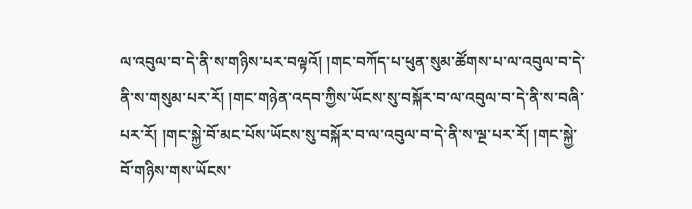ལ་འབུལ་བ་དེ་ནི་ས་གཉིས་པར་བལྟའོ། །གང་བཀོད་པ་ཕུན་སུམ་ཚོགས་པ་ལ་འབུལ་བ་དེ་ནི་ས་གསུམ་པར་རོ། །གང་གཉེན་འདབ་ཀྱིས་ཡོངས་སུ་བསྐོར་བ་ལ་འབུལ་བ་དེ་ནི་ས་བཞི་པར་རོ། །གང་སྐྱེ་བོ་མང་པོས་ཡོངས་སུ་བསྐོར་བ་ལ་འབུལ་བ་དེ་ནི་ས་ལྔ་པར་རོ། །གང་སྐྱེ་བོ་གཉིས་གས་ཡོངས་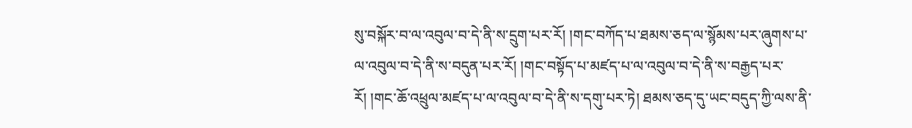སུ་བསྐོར་བ་ལ་འབུལ་བ་དེ་ནི་ས་དྲུག་པར་རོ། །གང་བཀོད་པ་ཐམས་ཅད་ལ་སྙོམས་པར་ཞུགས་པ་ལ་འབུལ་བ་དེ་ནི་ས་བདུན་པར་རོ། །གང་བསྟོད་པ་མཛད་པ་ལ་འབུལ་བ་དེ་ནི་ས་བརྒྱད་པར་རོ། །གང་ཆོ་འཕྲུལ་མཛད་པ་ལ་འབུལ་བ་དེ་ནི་ས་དགུ་པར་ཏེ། ཐམས་ཅད་དུ་ཡང་བདུད་ཀྱི་ལས་ནི་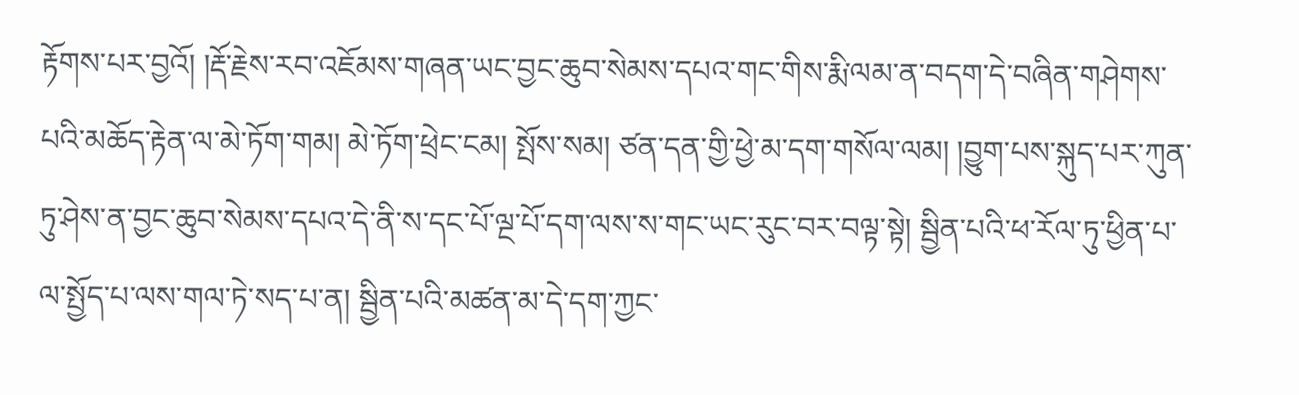རྟོགས་པར་བྱའོ། །རྡོ་རྗེས་རབ་འཇོམས་གཞན་ཡང་བྱང་ཆུབ་སེམས་དཔའ་གང་གིས་རྨི་ལམ་ན་བདག་དེ་བཞིན་གཤེགས་པའི་མཆོད་རྟེན་ལ་མེ་ཏོག་གམ། མེ་ཏོག་ཕྲེང་ངམ། སྤོས་སམ། ཙན་དན་གྱི་ཕྱེ་མ་དག་གསོལ་ལམ། །བྱུག་པས་སྐུད་པར་ཀུན་ཏུ་ཤེས་ན་བྱང་ཆུབ་སེམས་དཔའ་དེ་ནི་ས་དང་པོ་ལྔ་པོ་དག་ལས་ས་གང་ཡང་རུང་བར་བལྟ་སྟེ། སྦྱིན་པའི་ཕ་རོལ་ཏུ་ཕྱིན་པ་ལ་སྤྱོད་པ་ལས་གལ་ཏེ་སད་པ་ན། སྦྱིན་པའི་མཚན་མ་དེ་དག་ཀྱང་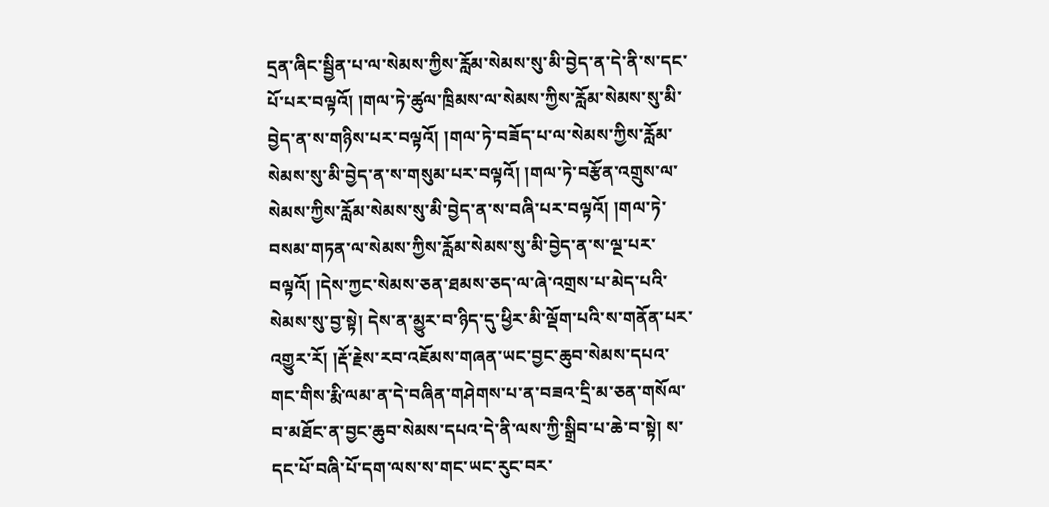དྲན་ཞིང་སྦྱིན་པ་ལ་སེམས་ཀྱིས་རློམ་སེམས་སུ་མི་བྱེད་ན་དེ་ནི་ས་དང་པོ་པར་བལྟའོ། །གལ་ཏེ་ཚུལ་ཁྲིམས་ལ་སེམས་ཀྱིས་རློམ་སེམས་སུ་མི་བྱེད་ན་ས་གཉིས་པར་བལྟའོ། །གལ་ཏེ་བཟོད་པ་ལ་སེམས་ཀྱིས་རློམ་སེམས་སུ་མི་བྱེད་ན་ས་གསུམ་པར་བལྟའོ། །གལ་ཏེ་བརྩོན་འགྲུས་ལ་སེམས་ཀྱིས་རློམ་སེམས་སུ་མི་བྱེད་ན་ས་བཞི་པར་བལྟའོ། །གལ་ཏེ་བསམ་གཏན་ལ་སེམས་ཀྱིས་རློམ་སེམས་སུ་མི་བྱེད་ན་ས་ལྔ་པར་བལྟའོ། །དེས་ཀྱང་སེམས་ཅན་ཐམས་ཅད་ལ་ཞེ་འགྲས་པ་མེད་པའི་སེམས་སུ་བྱ་སྟེ། དེས་ན་མྱུར་བ་ཉིད་དུ་ཕྱིར་མི་ལྡོག་པའི་ས་གནོན་པར་འགྱུར་རོ། །རྡོ་རྗེས་རབ་འཇོམས་གཞན་ཡང་བྱང་ཆུབ་སེམས་དཔའ་གང་གིས་རྨི་ལམ་ན་དེ་བཞིན་གཤེགས་པ་ན་བཟའ་དྲི་མ་ཅན་གསོལ་བ་མཐོང་ན་བྱང་ཆུབ་སེམས་དཔའ་དེ་ནི་ལས་ཀྱི་སྒྲིབ་པ་ཆེ་བ་སྟེ། ས་དང་པོ་བཞི་པོ་དག་ལས་ས་གང་ཡང་རུང་བར་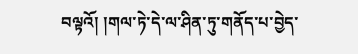བལྟའོ། །གལ་ཏེ་དེ་ལ་ཤིན་ཏུ་གནོད་པ་བྱེད་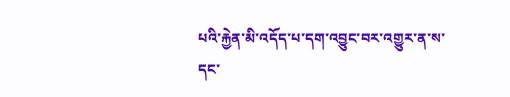པའི་རྐྱེན་མི་འདོད་པ་དག་འབྱུང་བར་འགྱུར་ན་ས་དང་